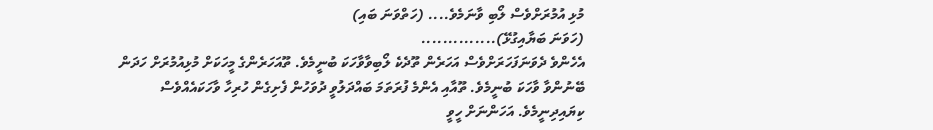މުޅި އުމުރަށްވެސް ލޯބި ވާނަމެވެ.... (ހަތްވަނަ ބައި)
(ހަވަނަ ބަޔާއިގުޅޭ)..............
އެހެންވެ ދެވަނަފަހަރަށްވެސް އަހަރެން ތޫދެކެ ލޯބިވާވާހަކަ ބުނީމެވެ. ތޫއަހަރެންގެ މީހަކަށް މުޅިއުމުރަށް ހަދަން ބޭނުންވާ ވާހަކަ ބުނީމެވެ. ތޫއާއި އެންމެ ފުރަތަމަ ބައްދަލުވީ ދުވަހުން ފެށިގެން ހުރިހާ ވާހަކައެއްވެސް ކިޔައިދިނީމެވެ. އަހަންނަށް ހީވީ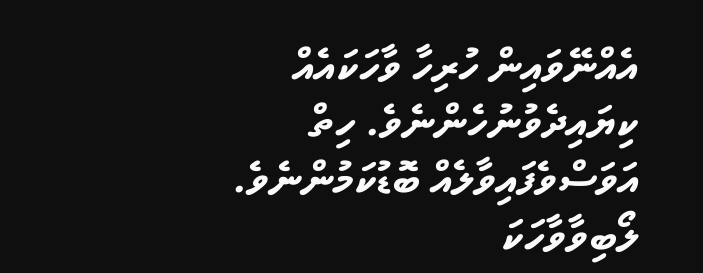އެއްނޭވައިން ހުރިހާ ވާހަކައެއް ކިޔައިދެވުނުހެންނެވެ. ހިތް އަވަސްވެފައިވާލެއް ބޮޑުކަމުންނެވެ. ލޯބިވާވާހަކަ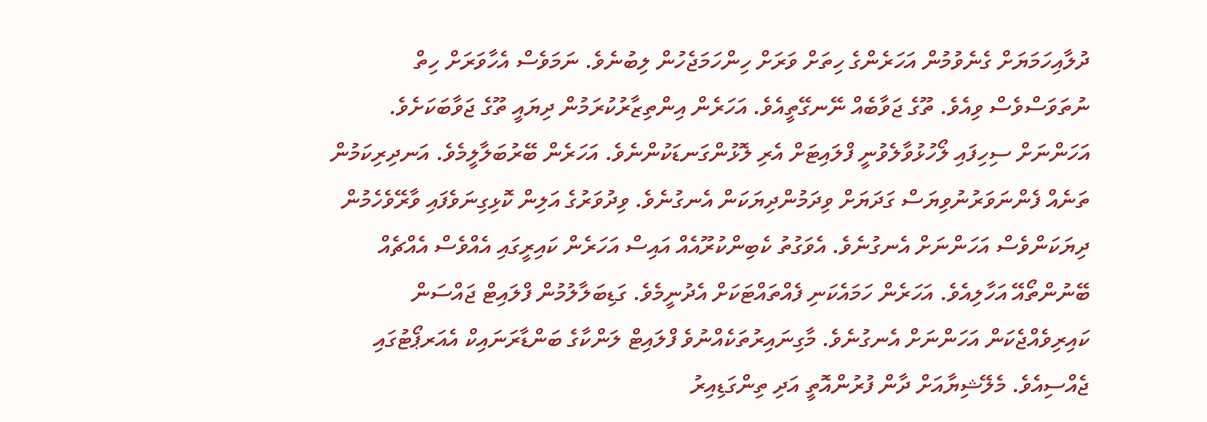ދުލާއިހަމަޔަށް ގެނެވުމުން އަހަރެންގެ ހިތަށް ވަރަށް ހިންހަމަޖެހުން ލިބުނެވެ. ނަމަވެސް އެހާވަރަށް ހިތް ނުތަވަސްވެސް ވިއެވެ. ތޫގެ ޖަވާބެއް ނޭނގޭތީއެވެ. އަހަރެން އިންތިޒާރުކުރަމުން ދިޔައީ ތޫގެ ޖަވާބަކަށެވެ.
އަހަންނަށް ސިހިފައި ލޯހުޅުވާލެވުނީ ފްލައިޓަށް އެރި ލޮޅުންގަނޑަކުންނެވެ. އަހަރެން ބޭރުބަލާލީމެވެ. އަނދިރިކަމުން ތަނެއް ފެންނަވަރުނުވިޔަސް ގަދަޔަށް ވިދަމުންދިޔަކަން އެނގުނެވެ. ވިދުވަރުގެ އަލިން ކޮޅިގިނަވެފައި ވާރޭވެހެމުން ދިޔަކަންވެސް އަހަންނަށް އެނގުނެވެ. އެވަގުތު ކެބިންކުރޫއެއް އައިސް އަހަރެން ކައިރީގައި އެއްވެސް އެއްޗެއް ބޭނުންތޯއޭ އަހާލިއެވެ. އަހަރެން ހަމައެކަނި ފެއްތައްޓަކަށް އެދުނީމެވެ. ގަޑިބަލާލުމުން ފްލައިޓް ޖައްސަން ކައިރިވެއްޖެކަން އަހަންނަށް އެނގުނެވެ. މާގިނައިރުތަކެއްނުވެ ފްލައިޓް ލަންކާގެ ބަންޑާރަނައިކް އެއަރޕޯޓުގައި ޖެއްސިއެވެ. މެލޭޝިޔާއަށް ދާން ފުރުންއޮތީ އަދި ތިންގަޑިއިރު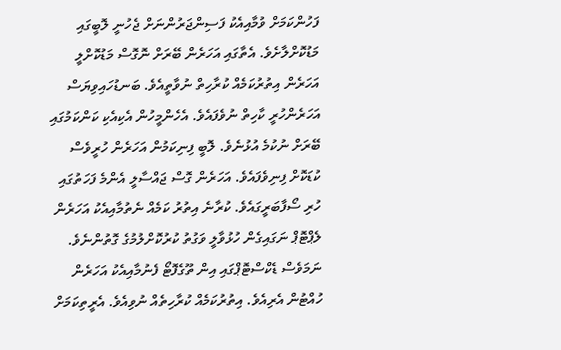ފަހުންކަމަށް ވުމާއިއެކު ފަސިންޖަރުންނަށް ޖެހުނީ ލޮބީގައި މަޑުކޮށްލާށެވެ. އެތާގައި އަހަރެން ބޭރަށް ނޮގޮސް މަޑުކޮށްލީ އަހަރެން އިތުރުކަމެއް ކުރާހިތް ނުވާތީއެވެ. ބަނޑުހައިވިޔަސް އަހަރެންހުރީ ކާހިތް ނުވެފައެވެ. އެހެންމީހުން އެކިއެކި ކަންކަމުގައި ބޭރަށް ނުކުމެ އުޅުނެވެ. ލޮބީ ފިނިކަމުން އަހަރެން ހުރީވެސް ކުޑަކޮށް ފިނިވެފައެވެ. އަހަރެން ގޮސް ޖައްސާލީ އެންމެ ފަހަތުގައި ހުރި ސޯފާބަރީގައެވެ. ކުރާނެ އިތުރު ކަމެއް ނެތުމާއިއެކު އަހަރެން ލެޕްޓޮޕް ނަގައިގެން ހުޅުވާލީ ވަގުތު ކުރުކޮށްލުމުގެ ގޮތުންނެވެ. ނަމަވެސް ޑެކްސްޓޮޕްގައި އިން ތޫގެފޮޓޯ ފެނުމާއިއެކު އަހަރެން ހުއްޓުން އެރިއެވެ. އިތުރުކަމެއް ކުރާހިތެއް ނުވިއެވެ. އެރީތިކަމަށް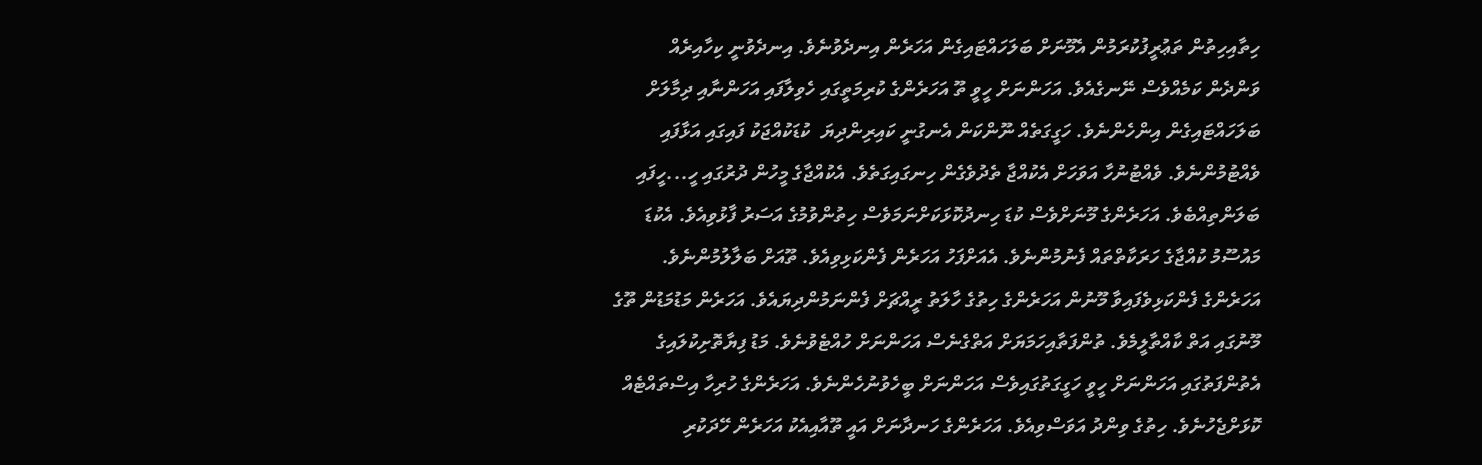ހިތާއިހިތުން ތަޢުރީފުކުރަމުން އެމޫނަށް ބަލަހައްޓައިގެން އަހަރެން އިނދެވުނެވެ. އިނދެވުނީ ކިހާއިރެއް ވަންދެން ކަމެއްވެސް ނޭނގެއެވެ. އަހަންނަށް ހީވީ ތޫ އަހަރެންގެ ކުރިމަތީގައި ހެވިލާފައި އަހަންނާއި ދިމާލަށް ބަލަހައްޓައިގެން އިންހެންނެވެ. ހަގީގަތެއް ނޫންކަން އެނގުނީ ކައިރިންދިޔަ  ކުޑަކުއްޖަކު ފައިގައި އަޅާފައި ވެއްޓުމުންނެވެ. ވެއްޓުނުހާ އަވަހަށް އެކުއްޖާ ތެދުވެގެން ހިނގައިގަތެވެ. އެކުއްޖާގެ މީހުން ދުރުގައި ހީ...ހީފައި ބަލަންތިއްބެވެ. އަހަރެންގެ މޫނަށްވެސް ކުޑަ ހިނދުކޮޅަކަށްނަމަވެސް ހިތުންވުމުގެ އަސަރު ފާޅުވިއެވެ. އެކުޑަ މައުސޫމު ކުއްޖާގެ ހަރަކާތްތައް ފެނުމުންނެވެ. އެއަށްފަހު އަހަރެން ފެންކަޅިވިއެވެ. ތޫއަށް ބަލާލުމުންނެވެ. އަހަރެންގެ ފެންކަޅިވެފައިވާ މޫނުން އަހަރެންގެ ހިތުގެ ހާލަތު ރީއްޗަށް ފެންނަމުންދިޔައެވެ. އަހަރެން މަޑުމަޑުން ތޫގެ މޫނުގައި އަތް ކާއްތާލީމެވެ. ތުންފަތާއިހަމަޔަށް އަތްގެނެސް އަހަންނަށް ހުއްޓެވުނެވެ. މަޑު ފިޔާތޮށިކުލައިގެ އެތުންފަތުގައި އަހަންނަށް ހީވީ ހަގީގަތުގައިވެސް އަހަންނަށް ބީހެވުނުހެންނެވެ. އަހަރެންގެ ހުރިހާ އިސްތައްޓެއް ކޮޅަށްޖެހުނެވެ. ހިތުގެ ވިންދު އަވަސްވިއެވެ. އަހަރެންގެ ހަނދާނަށް އައީ ތޫއާއިއެކު އަހަރެން ހޭދަކުރި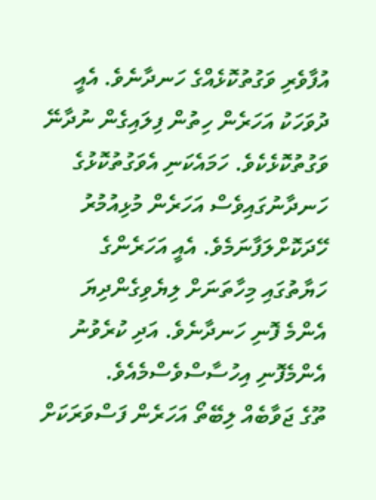އުފާވެރި ވަގުތުކޮޅެއްގެ ހަނދާނެވެ. އެއީ ދުވަހަކު އަހަރެން ހިތުން ފިލައިގެން ނުދާނޭ ވަގުތުކޮޅެކެވެ. ހަމައެކަނި އެވަގުތުކޮޅުގެ ހަނދާނުގައިވެސް އަހަރެން މުޅިއުމުރު ހޭދަކޮށްލަފާނަމެވެ. އެއީ އަހަރެންގެ ހަޔާތުގައި މިހާތަނަށް ލިޔެވިގެންދިޔަ އެންމެ ފޮނި ހަނދާނެވެ. އަދި ކުރެވުނު އެންމެފޮނި އިހުސާސްވެސްމެއެވެ.
ތޫގެ ޖަވާބެއް ލިބޭތޯ އަހަރެން ފަސްވަރަކަށް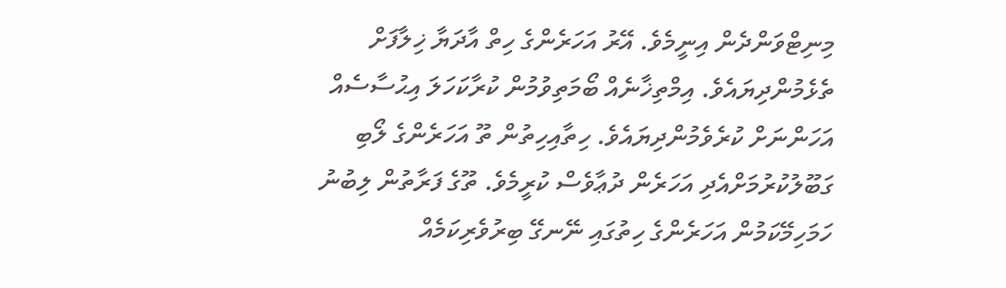މިނިޓްވަންދެން އިނީމެވެ. އޭރު އަހަރެންގެ ހިތް އާދަޔާ ޚިލާފަށް ތެޅެމުންދިޔައެވެ. އިމްތިޚާނެއް ބޯމަތިވުމުން ކުރާކަހަލަ އިޙުސާސެއް އަހަންނަށް ކުރެވެމުންދިޔައެވެ. ހިތާއިހިތުން ތޫ އަހަރެންގެ ލޯބި ގަބޫލުކުރުމަށްއެދި އަހަރެން ދުޢާވެސް ކުރީމެވެ. ތޫގެ ފަރާތުން ލިބުނު ހަމަހިމޭކަމުން އަހަރެންގެ ހިތުގައި ނޭނގޭ ބިރުވެރިކަމެއް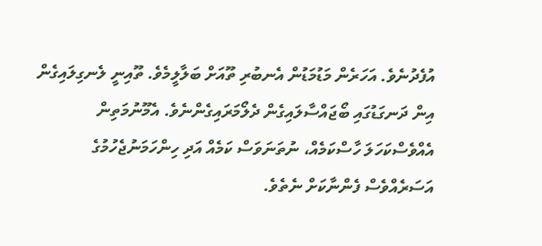އުފެދުނެވެ. އަހަރެން މަޑުމަޑުން އެނބުރި ތޫއަށް ބަލާލީމެވެ. ތޫއިނީ ލެނގިލައިގެން އިން ދަނގަޑުގައި ބޯޖައްސާލައިގެން ދެލޯމަރައިގެންނެވެ. އެމޫނުމަތިން އެއްވެސްކަހަލަ ހާސްކަމެއް، ނުތަނަވަސް ކަމެއް އަދި ހިންހަމަނުޖެހުމުގެ އަސަރެއްވެސް ފެންނާކަށް ނެތެވެ.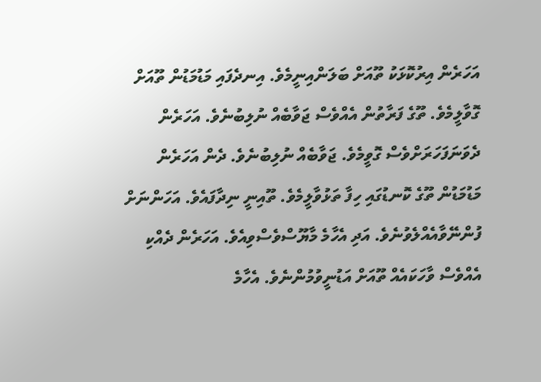އަހަރެން އިރުކޮޅަކު ތޫއަށް ބަލަންއިނީމެވެ. އިނދެފައި މަޑުމަޑުން ތޫއަށް ގޮވާލީމެވެ. ތޫގެ ފަރާތުން އެއްވެސް ޖަވާބެއް ނުލިބުނެވެ. އަހަރެން ދެވަނަފަހަރަށްވެސް ގޮވީމެވެ. ޖަވާބެއް ނުލިބުނެވެ. ދެން އަހަރެން މަޑުމަޑުން ތޫގެ ކޮނޑުގައި ހިފާ ތަޅުވާލީމެވެ. ތޫއިނީ ނިދާފައެވެ. އަހަންނަށް ފުންނޭވާއެއްލެވުނެވެ. އަދި އެހާމެ މާޔޫސްވެސްވިއެވެ. އަހަރެން ދެއްކި އެއްވެސް ވާހަކައެއް ތޫއަށް އަޑުނީވުމުންނެވެ. އެހާމެ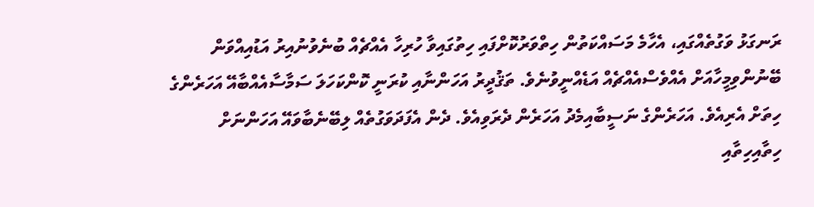ރަނގަޅު ވަގުތެއްގައި، އެހާމެ މަސައްކަތުން ހިތްވަރުކޮށްފައި ހިތުގައިވާ ހުރިހާ އެއްޗެއް ބުނެވުނުއިރު އަޑުއިއްވަން ބޭނުންވިމީހާއަށް އެއްވެސްއެއްޗެއް އަޑެއްނީވުނެވެ. ތަޤުދީރު އަހަންނާއި ކުރަނީ ކޮންކަހަލަ ސަމާސާއެއްބާއޭ އަހަރެންގެ ހިތަށް އެރިއެވެ. އަހަރެންގެ ނަސީބާއިމެދު އަހަރެން ދެރަވިއެވެ. ދެން އެފަދަވަގުތެއް ލިބޭނެބާވައޭ އަހަންނަށް ހިތާއިހިތާއި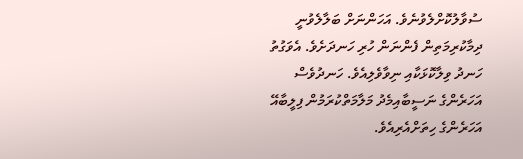ސުވާލުކޮށްލެވުނެވެ. އަހަންނަށް ބަލާލެވުނީ ދިމާކުރިމަތިން ފެންނަން ހުރި ހަނދަށެވެ. އެވަގުތު ހަނދު ވިލާކޮޅަކާއި ނިވާވެލިއެވެ. ހަނދުވެސް އަހަރެންގެ ނަސީބާއިމެދު މަލާމަތްކުރަމުން ފިލީބާއޭ އަހަރެންގެ ހިތަށްއެރިއެވެ.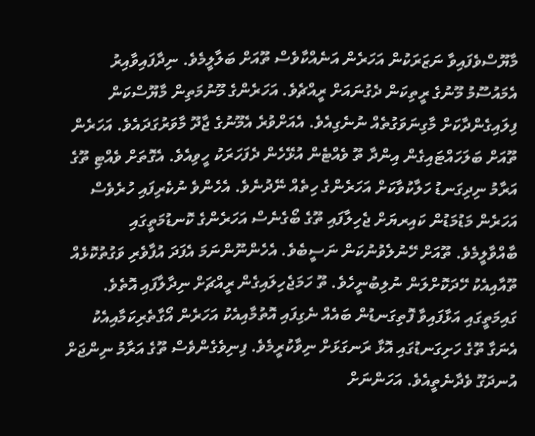މާޔޫސްވެފައިވާ ނަޒަރަކުން އަހަރެން އަނެއްކާވެސް ތޫއަށް ބަލާލީމެވެ. ނިދާފައިވާއިރު އެމައުސޫމު މޫނުގެ ރީތިކަން ދެގުނައަށް ރީއްޗެވެ. އަހަރެންގެ މޫނުމަތިން މާޔޫސްކަން ފިލައިގެންދާކަށް މާގިނަވަގުތެއް ނުނެގިއެވެ. އެއަށްވުރެ އެމޫނުގެ ޖާދޫ މާވަރުގަދައެވެ. އަހަރެން ތޫއަށް ބަލަހައްޓައިގެން އިންދާ ތޫ ވެއްޓެން އުޅޭހެން ދެފަހަރަކު ހީވިއެވެ. އެގޮތަށް ވެއްޓި ތޫގެ އަރާމު ނިދިގަނޑު ހަލާކުވާކަށް އަހަރެންގެ ހިތެއް ނޭދުނެވެ. އެހެންވެ ނުކެރިފައި ހުރެވެސް އަހަރެން މަޑުމަޑުން ކައިރޔަށް ޖެހިލާފައި ތޫގެ ބޯގެނެސް އަހަރެންގެ ކޮނޑުމަތީގައި ބާއްވާލީމެވެ. ތޫއަށް ހޭނުލެވުނުކަން ނަސީބެވެ. އެހެންނޫންނަމަ އެފަދަ އުފާވެރި ވަގުތުކޮޅެއް ތޫއާއިއެކު ހޭދަކޮށްލަން ނުލިބުނީހެވެ. ތޫ ހަމަޖެހިލައިގެން ރީއްޗަށް ނިދާލާފައި އޮތެވެ. ގައިމަތީގައި އަޅާފައިވާ ފޮތިގަނޑުން ބައެއް ނެގިފައި އޮތުމާއިއެކު އަހަރެން އޯގާތެރިކަމާއިއެކު އެނަގާ ތޫގެ ހަށިގަނޑުގައި އޮޅާ ރަނގަޅަށް ނިވާކުރީމެވެ. ފިނިވެގެންވެސް ތޫގެ އަރާމު ނިންޖަށް އުނދަގޫ ވެދާނެތީއެވެ. އަހަންނަށް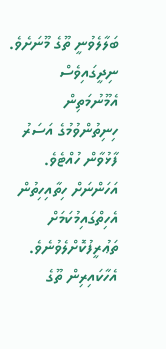ބަލާލެވުނީ ތޫގެ މޫނަށެވެ. ނިދީގައިވެސް އެމޫނުމަތިން ހިނިތުންވުމުގެ އަސަރު ފާޅުވާން ހުއްޓެވެ. އަހަންނަށް ހިތާއިހިތުން އެހިތްގައިމުކަމަށް ތަޢުރީފުކޮށްލެވުނެވެ. އެހާކައިރިން ތޫގެ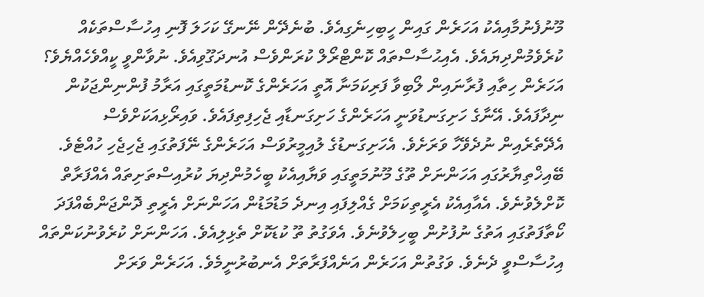މޫނުފެނުމާއިއެކު އަހަރެން ގައިން ހީބިހިނެގިއެވެ. ބުނެދޭން ނޭނގޭ ކަހަލަ ފޮނި އިހުސާސްތަކެއް ކުރެވެމުންދިޔައެވެ. އެއިޙުސާސްތައް ކޮންޓްރޯލް ކުރަންވެސް އުނދަގޫވިއެވެ. ނުވާންވީ ކީއްވެހެއްޔެވެ؟ އަހަރެން ހިތާއި ފުރާނައިން ލޯބިވާ ފަރިކަމަނާ އޮތީ އަހަރެންގެ ކޮނޑުމަތީގައި އަރާމު ފުންނިންޖަކުން ނިދާފައެވެ. އޭނާގެ ހަށިގަނޑުވަނީ އަހަރެންގެ ހަށިގަނޑާއި ޖެހިފިތިފައެވެ. ވައިރޯޅިއަކަށްވެސް އެދޭތެރެއިން ނުދެވޭހާ ވަރަށެވެ. އެހަށިގަނޑުގެ ލުއިމީރުވަސް އަހަރެންގެ ނޭފަތުގައި ޖެހިޖެހި ހުއްޓެވެ. ބޭއިޚްތިޔާރުގައި އަހަންނަށް ތޫގެ މޫނުމަތީގައި ވަޔާއިއެކު ބީހެމުންދިޔަ ކުރުއިސްތަށިތައް އެއްފަރާތް ކޮށްލެވުނެވެ. އެއާއިއެކު އެރީތިކަމަށް ގެއްލިފައި އިނދެ މަޑުމަޑުން އަހަންނަށް އެރީތި ދޮންޖަންބެއްފަދަ ކޯތާފަތުގައި އަތުގެ ނުފުށުން ބީހިލެވުނެވެ. އެވަގުތު ތޫ ކުޑަކޮށް ތެޅިލިއެވެ. އަހަންނަށް ކުރެވުނުކަންތައް އިހުސާސްވީ ދެނެވެ. ވަގުތުން އަހަރެން އަނެއްފަރާތަށް އެނބުރުނީމެވެ. އަހަރެން ވަރަށް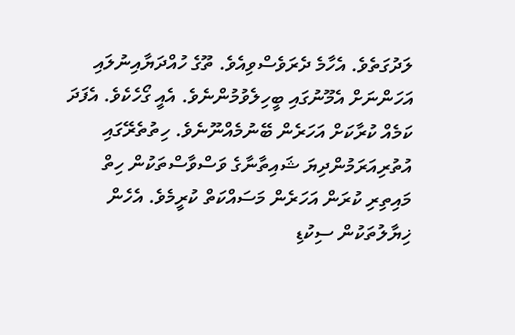ލަދުގަތެވެ. އެހާމެ ދެރަވެސްވިއެވެ. ތޫގެ ހުއްދަޔާއިނުލައި އަހަންނަށް އެމޫނުގައި ބީހިލެވުމުންނެވެ. އެއީ ގޯހެކެވެ. އެފަދަ ކަމެއް ކުރާކަށް އަހަރެން ބޭނުމެއްނޫނެވެ. ހިތުތެރޭގައި އުތުރިއަރަމުންދިޔަ ޝައިތާނާގެ ވަސްވާސްތަކުން ހިތް މައިތިރި ކުރަން އަހަރެން މަސައްކަތް ކުރީމެވެ. އެހެން ޚިޔާލުތަކުން ސިކުޑި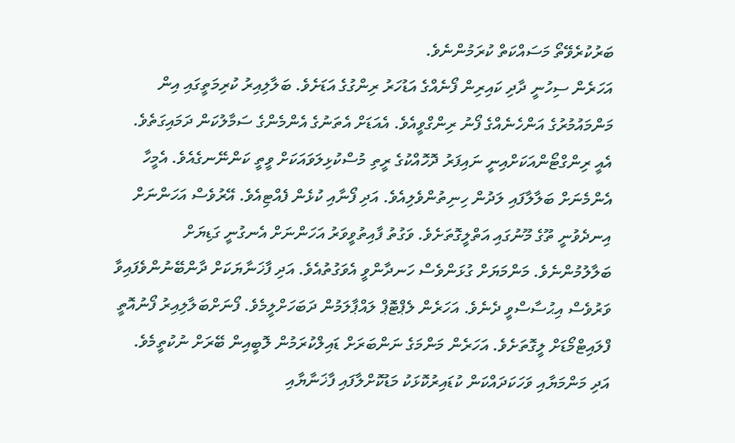ބަރުކުރެވޭތޯ މަސައްކަތް ކުރަމުންނެވެ.
އަހަރެން ސިހުނީ ދާދި ކައިރިން ފޯނެއްގެ އަޑުހަރު ރިންގުގެ އަޑަށެވެ. ބަލާލިއިރު ކުރިމަތީގައި އިން މަންމައުމުރުގެ އަންހެނެއްގެ ފޯނު ރިންގްވީއެވެ. އެއަޑަށް އެތަނުގެ އެންމެންގެ ސަމާލުކަން ދަމައިގަތެވެ. އެއީ ރިންގްޓޯންއަކަށްއިނީ ނައިފަރު ދޮހޮއްކުގެ ރީތި މުސްކުޅިލަވައަކަށް ވީތީ ކަންނޭނގެއެވެ. އެމީހާ އެންމެނަށް ބަލާލާފައި ލަދުން ހިނިތުންވެލިއެވެ. އަދި ފޯނާއި ކުޅެން ފެއްޓިއެވެ. އޭރުވެސް އަހަންނަށް އިނދެވުނީ ތޫގެ މޫނުގައި އަތްލީގޮތަށެވެ. ވަގުތު ފާއިތުވީވަރު އަހަންނަށް އެނގުނީ ގަޑިޔަށް ބަލާލުމުންނެވެ. މަންމަޔަށް ގުޅަންވެސް ހަނދާންވީ އެވަގުތުއެވެ. އަދި ފާޚަނާޔަކަށް ދާންބޭނުންވެފައިވާ ވަރުވެސް އިޙުސާސްވީ ދެނެވެ. އަހަރެން ލެޕްޓޮޕް ލައްޕާލަމުން ދަބަހަށްލީމެވެ. ފޯނަށްބަލާލިއިރު ފޯނުއޮތީ ފްލައިޓްމޯޑަށް ލީގޮތަށެވެ. އަހަރެން މަންމަގެ ނަންބަރަށް ޑައިލްކުރަމުން ލޮބީއިން ބޭރަށް ނުކުތީމެވެ. އަދި މަންމަޔާއި ވަހަކަދައްކަން ކުޑައިރުކޮޅަކު މަޑުކޮށްލާފައި ފާޚަނާޔާއި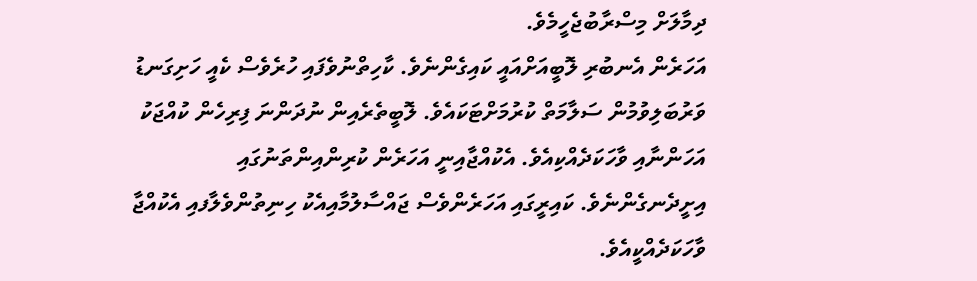ދިމާލަށް މިސްރާބުޖެހީމެވެ.
އަހަރެން އެނބުރި ލޮބީއަށްއައީ ކައިގެންނެވެ. ކާހިތްނުވެފައި ހުރެވެސް ކެއީ ހަށިގަނޑު ވަރުބަލިވުމުން ސަލާމަތް ކުރުމަށްޓަކައެވެ. ލޮބީތެރެއިން ނުދަންނަ ފިރިހެން ކުއްޖަކު އަހަންނާއި ވާހަކަދެއްކިއެވެ. އެކުއްޖާއިނީ އަހަރެން ކުރިންއިންތަނުގައި އިށީދެނގެންނެވެ. ކައިރީގައި އަހަރެންވެސް ޖައްސާލުމާއިއެކު ހިނިތުންވެލާފއި އެކުއްޖާ ވާހަކަދެއްކީއެވެ.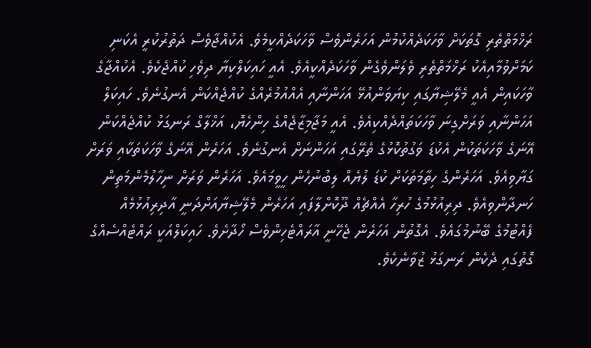ރަޚްމަތްތެރި ގޮތަކަށް ވާހަކަދެއްކުމުން އަހަރެންވެސް ވާހަކަދެއްކީމެވެ. އެކުއްޖާވެސް ދަތުރުކުރީ އެކަނި ކަމަށްވުމާއިއެކު ރަޚްމަތްތެރި ވެލަންވެގެން ވާހަކަދެއްކީއެވެ. އެއީ ހައިކަލްކިޔާ ދިވެހި ކުއްޖެކެވެ. އެކުއްޖާގެ ވާހަކައިން އެއީ މެލޭޝިޔާގައި ކިޔަވަންއުޅޭ އަހަންނާއި އެއްއުމުރެއްގެ ކުއްޖެއްކަން އެނގުނެވެ. ހައިކަލް އަހަންނާއި ވަރަށްގިނަ ވާހަކަތައްދެއްކިއެވެ. އެއީ މަޖާމިޒާޖެއްގެ ހިންހެޔޮ، އަޚްލާގް ރަނގަޅު ކުއްޖެއްކަން އޭނަގެ ވާހަކަތަކުން އެކުޑަ ވަގުތުކޮޅުގެ ތެރޭގައި އަހަންނަށް އެނގުނެވެ. އަހަރެން އޭނަގެ ވާހަކަތަކާއި ވަރަށް ގަޔާވިއެވެ. އަހަރެންގެ ހިތާމަތަކަށް ކުޑަ ލުޔެއް ލިބުނުހެން ހީވީމައެވެ. އަހަރެން ވަރަށް ނިހާލުމެންމަތިން ހަނދާންވިއެވެ. ދިރިއުޅުމުގެ ހުރިހާ އެއްޗެއް ދޫކޮށްލާފައި އަހަރެން މެލޭޝިޔާއަށްދަނީ އާދިރިއުޅުމެއް ފެއްޓުމުގެ ބޭނުމުގައެވެ. އެގޮތުން އަހަރެން ޖެހޭނީ އާރައްޓެހިންވެސް ހޯދާށެވެ. ހައިކަލްއަކީ ރައްޓެއްސެއްގެ ގޮތުގައި ދެކެން ރަނގަޅު ޒުވާނެކެވެ.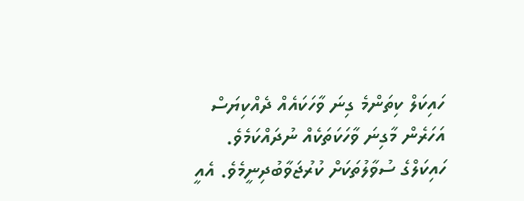ހައިކަލް ކިތަންމެ ގިނަ ވާހަކައެއް ދެއްކިޔަސް އަހަރެން މާގިނަ ވާހަކަތަކެއް ނުދައްކަމެވެ. ހައިކަލްގެ ސުވާލުތަކަށް ކުރުޖަވާބުދިނީމެވެ. އެއީ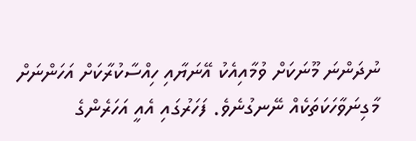ނުދަންނަ މޫނަކަށް ވުމާއިއެކު އޭނަޔާއި ހިއްސާކުރާކަށް އަހަންނަށް މާގިނަވާހަކަތަކެއް ނޭނގުނެވެ. ފަހަރުގައި އެއީ އަހަރެންގެ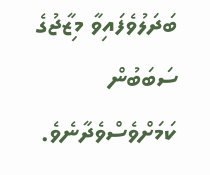ބަދަލުވެފައިވާ މިޒާޖުގެ ސަބަބުން ކަމަށްވެސްވެދާނެވެ.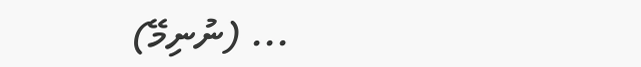... (ނުނިމޭ)